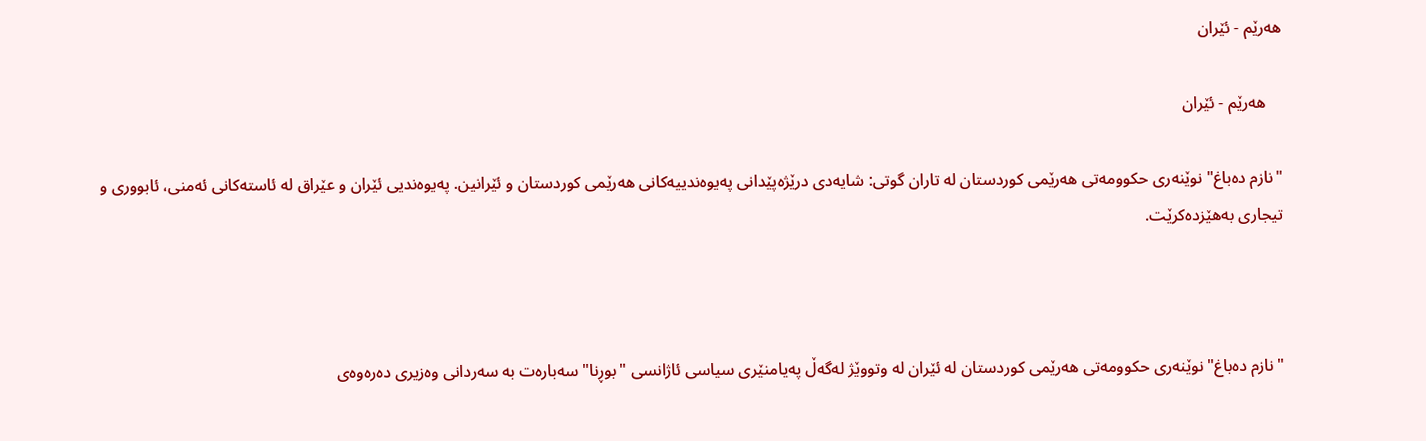هەرێم - ئێران

    هەرێم - ئێران

"نازم دەباغ" نوێنەری حکوومەتی هەرێمی کوردستان لە تاران گوتی: شایەدی درێژەپێدانی پەیوەندییەکانی هەرێمی کوردستان و ئێرانین. پەیوەندیی ئێران و عێراق لە ئاستەکانی ئەمنی، ئابووری و تیجاری بەهێزدەکرێت.



"نازم دەباغ" نوێنەری حکوومەتی هەرێمی کوردستان لە ئێران لە وتووێژ لەگەڵ پەیامنێری سیاسی ئاژانسی "بوڕنا" سەبارەت بە سەردانی وەزیری دەرەوەی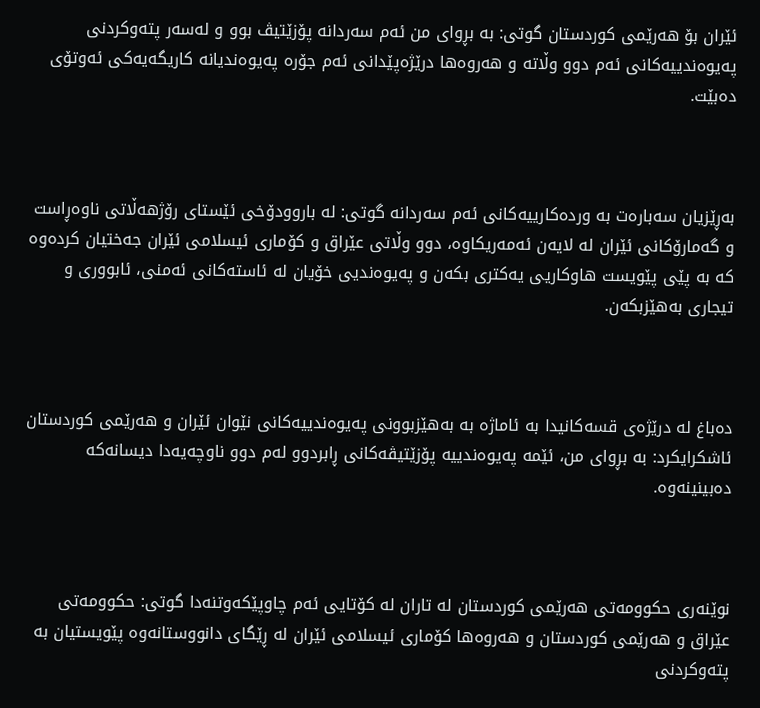ئێران بۆ هەرێمی کوردستان گوتی: بە بڕوای من ئەم سەردانە پۆزێتیڤ بوو و لەسەر پتەوکردنی پەیوەندییەکانی ئەم دوو وڵاتە و هەروەها درێژەپێدانی ئەم جۆرە پەیوەندیانە کاریگەیەکی ئەوتۆی دەبێت.



بەڕێزیان سەبارەت بە وردەکارییەکانی ئەم سەردانە گوتی: لە باروودۆخی ئێستای رۆژهەڵاتی ناوەڕاست و گەمارۆکانی ئێران لە لایەن ئەمەریکاوە، دوو وڵاتی عێراق و کۆماری ئیسلامی ئێران جەختیان کردەوە کە بە پێی پێویست هاوکاریی یەکتری بکەن و پەیوەندیی خۆیان لە ئاستەکانی ئەمنی، ئابووری و تیجاری بەهێزبکەن.



دەباغ لە درێژەی قسەکانیدا بە ئاماژە بە بەهێزبوونی پەیوەندییەکانی نێوان ئێران و هەرێمی کوردستان ئاشکرایکرد: بە بڕوای من، ئێمە پەیوەندییە پۆزێتیڤەکانی ڕابردوو لەم دوو ناوچەیەدا دیسانەکە دەبینینەوە.



نوێنەری حکوومەتی هەرێمی کوردستان لە تاران لە کۆتایی ئەم چاوپێکەوتنەدا گوتی: حکوومەتی عێراق و هەرێمی کوردستان و هەروەها کۆماری ئیسلامی ئێران لە ڕێگای دانووستانەوە پێویستیان بە پتەوکردنی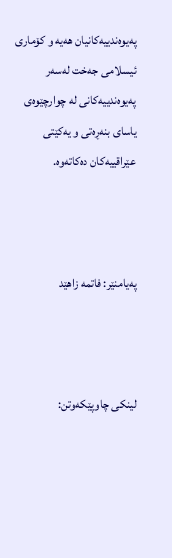پەیوەندییەکانیان هەیە و کۆماری ئیسلامی جەخت لەسەر پەیوەندییەکانی لە چوارچێوەی یاسای بنەڕەتی و یەکێتی عێراقییەکان دەکاتەوە.



پەیامنێر: فاتمە زاهێد



لینکی چاوپێکەوتن: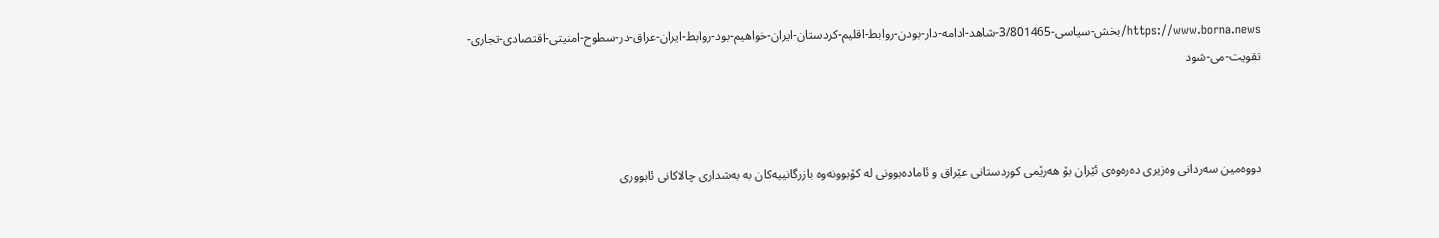https://www.borna.news/بخش-سیاسی-3/801465-شاهد-ادامه-دار-بودن-روابط-اقلیم-کردستان-ایران-خواهیم-بود-روابط-ایران-عراق-در-سطوح-امنیتی-اقتصادی-تجاری-تقویت-می-شود



دووه‌مین سه‌ردانی وه‌زیری ده‌ره‌وه‌ی ئێران بۆ هه‌رێمی کوردستانی عێراق و ئاماده‌بوونی له کۆبوونه‌وه بازرگانییه‌کان به به‌شداری چالاکانی ئابووری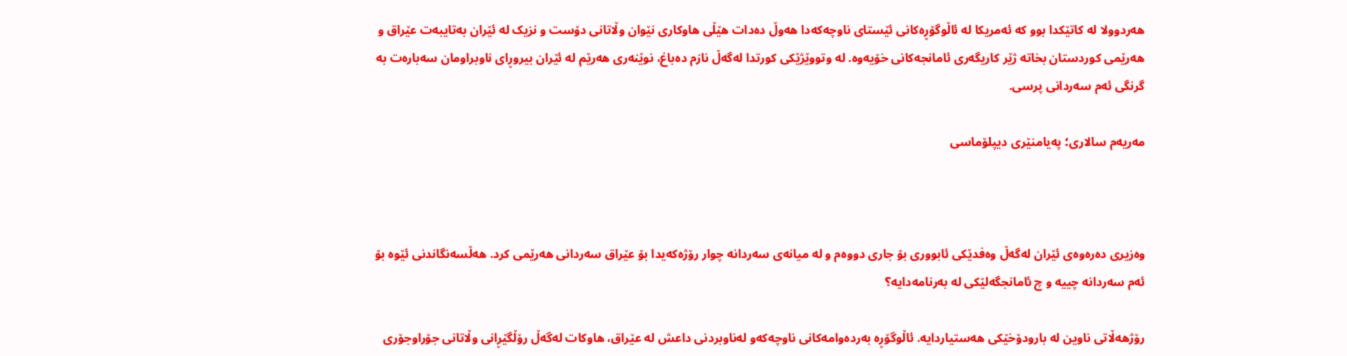هه‌ردوولا له کاتێکدا بوو که ئه‌مریکا له ئاڵوگۆڕه‌کانی ئێستای ناوچه‌که‌دا هه‌وڵ ده‌دات هێڵی هاوکاری نێوان وڵاتانی دۆست و نزیک له ئێران به‌تایبه‌ت عێراق و هه‌رێمی کوردستان بخاته ژێر کاریگه‌ری ئامانجه‌کانی خۆیه‌وه. له وتووێژێکی کورتدا له‌گه‌ڵ نازم ده‌باغ، نوێنه‌ری هه‌رێم له ئێران بیروڕای ناوبراومان سه‌باره‌ت به گرنگی ئه‌م سه‌ردانی پرسی.

مه‌ریه‌م سالاری؛ په‌یامنێری دیپلۆماسی



وه‌زیری ده‌ره‌وه‌ی ئێران له‌گه‌ڵ وه‌فدێکی ئابووری بۆ جاری دووه‌م و له میانه‌ی سه‌ردانه‌ چوار رۆژه‌که‌یدا بۆ عێراق سه‌ردانی هه‌رێمی کرد. هه‌ڵسه‌نگاندنی ئێوه بۆ ئه‌م سه‌ردانه چییه و چ ئامانجگه‌لێکی له به‌رنامه‌دایه؟

رۆژهه‌ڵاتی ناوین له بارودۆخێکی هه‌ستیاردایه. ئاڵوگۆڕه به‌رده‌وامه‌کانی ناوچه‌که‌و له‌ناوبردنی داعش له عێراق، هاوکات له‌گه‌ڵ رۆڵگێڕانی وڵاتانی جۆراوجۆری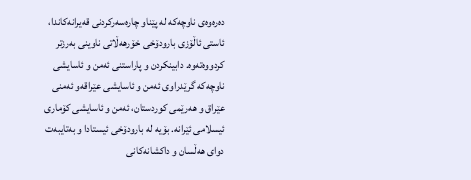ده‌ره‌وه‌ی ناوچه‌که له پێناو چاره‌سه‌رکردنی قه‌یرانه‌کاندا، ئاستی ئاڵۆزی بارودۆخی خۆرهه‌ڵاتی ناوینی به‌رزتر کردووه‌ته‌وه. دابینکردن و پاراستنی ئه‌من و ئاسایشی ناوچه‌که گرێدراوی ئه‌من و ئاسایشی عێراقه‌و ئه‌منی عێراق و هه‌رێمی کوردستان، ئه‌من و ئاسایشی کۆماری ئیسلامی ئێرانه. بۆیه له بارودۆخی ئیستادا و به‌تایبه‌ت دوای هه‌ڵسان و داکشانه‌کانی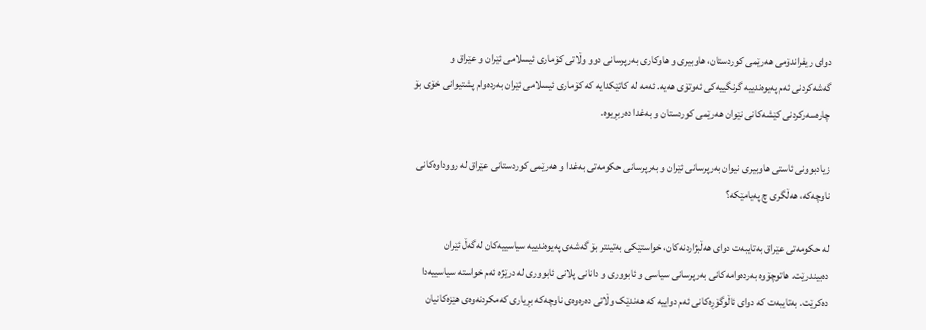دوای ریفراندۆمی هه‌رێمی کوردستان، هاوبیری و هاوکاری به‌رپرسانی دوو وڵاتی کۆماری ئیسلامی ئێران و عێراق و گه‌شه‌کردنی ئه‌م په‌یوه‌ندییه گرنگییه‌کی ئه‌وتۆی هه‌یه. ئه‌مه له کاتێکدایه که کۆماری ئیسلامی ئێران به‌رده‌وام پشتیوانی خۆی بۆ چاره‌سه‌رکردنی کێشه‌کانی نێوان هه‌رێمی کوردستان و به‌‌غدا ده‌ربڕیوه.

زیادبوونی ئاستی هاوبیری نیوان به‌رپرسانی ئێران و به‌رپرسانی حکومه‌تی به‌غدا و هه‌رێمی کوردستانی عێراق له رووداوه‌کانی ناوچه‌که، هه‌ڵگری چ په‌یامێکه؟

له حکومه‌تی عێراق به‌تایبه‌ت دوای هه‌ڵبژاردنه‌کان، خواستێکی به‌تینتر بۆ گه‌شه‌ی په‌یوه‌ندییه سیاسییه‌کان له‌گه‌ڵ ئێران ده‌بیندرێت. هاتوچۆوه به‌رده‌وامه‌کانی به‌رپرسانی سیاسی و ئابووری و دانانی پلانی ئابووری له درێژه ئه‌م خواسته سیاسییه‌دا ده‌کرێت. به‌تایبه‌ت که دوای ئاڵوگۆڕه‌کانی ئه‌م دواییه که هه‌ندێک وڵاتی ده‌ره‌وه‌ی ناوچه‌که بڕیاری که‌مکردنه‌وه‌ی هێزه‌کانیان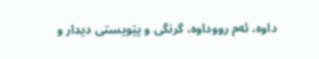داوه، ئه‌م رووداوه، گرنگی و پێویستی دیدار و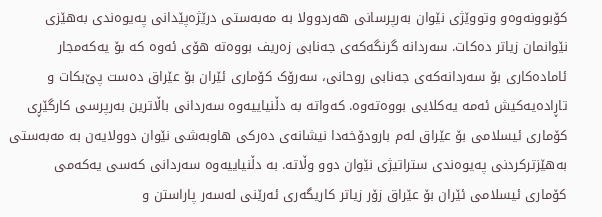کۆبوونه‌وه‌و وتووێژی نێوان به‌رپرسانی هه‌ردوولا به مه‌به‌ستی درێژه‌پێدانی په‌یوه‌ندی به‌هێزی نێوانمان زیاتر ده‌کات. سه‌ردانه گرنگه‌که‌ی جه‌نابی زه‌ریف بووه‌ته هۆی ئه‌وه که بۆ یه‌که‌مجار ئاماده‌کاری بۆ سه‌ردانه‌که‌ی جه‌نابی روحانی، سه‌رۆک کۆماری ئێران بۆ عێراق ده‌ست پێ‌بکات و تاڕاده‌یه‌کیش ئه‌مه یه‌کلایی بووه‌ته‌وه. که‌واته به دڵنیاییه‌وه سه‌ردانی باڵاترین به‌رپرسی کارگێڕی کۆماری ئیسلامی بۆ عێراق له‌م بارودۆخه‌دا نیشانه‌ی ده‌رکی هاوبه‌شی نێوان دوولایه‌ن به مه‌به‌ستی به‌هێزترکردنی په‌یوه‌ندی ستراتیژی نێوان دوو وڵاته. به دڵنیاییه‌وه سه‌ردانی که‌سی یه‌که‌می کۆماری ئیسلامی ئێران بۆ عێراق زۆر زیاتر کاریگه‌ری ئه‌رێنی له‌سه‌ر پاراستن و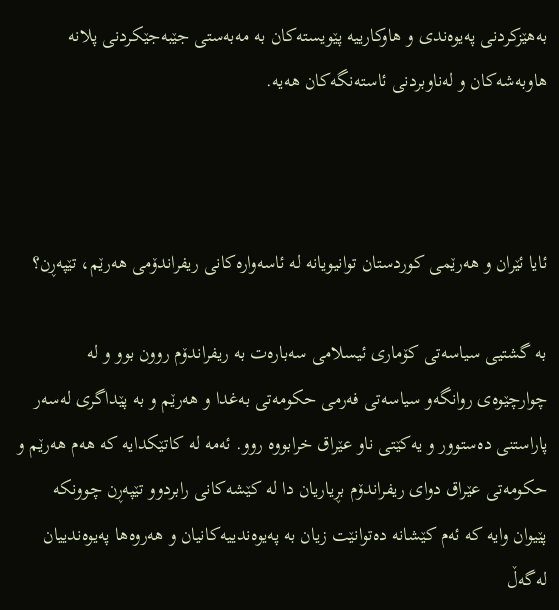به‌هێزکردنی په‌یوه‌ندی و هاوکارییه پێویسته‌کان به مه‌به‌ستی جێبه‌جێکردنی پلانه هاوبه‌شه‌کان و له‌ناوبردنی ئاسته‌نگه‌کان هه‌یه.



ئایا ئێران و هه‌رێمی کوردستان توانیویانه له ئاسه‌واره‌کانی ریفراندۆمی هه‌رێم، تێپه‌ڕن؟

به گشتیی سیاسه‌تی کۆماری ئیسلامی سه‌باره‌ت به ریفراندۆم روون بوو و له چوارچێوه‌ی روانگه‌و سیاسه‌تی فه‌رمی حکومه‌تی به‌غدا و هه‌رێم و به پێداگری له‌سه‌ر پاراستنی ده‌ستوور و یه‌کێتی ناو عێراق خرابووه روو. ئه‌مه له کاتێکدایه که هه‌م هه‌رێم و حکومه‌تی عێراق دوای ریفراندۆم بڕیاریان دا له کێشه‌کانی رابردوو تێپه‌ڕن چوونکه پێیوان وایه که ئه‌م کێشانه ده‌توانێت زیان به په‌یوه‌ندییه‌کانیان و هه‌روه‌ها په‌یوه‌ندییان له‌گه‌ڵ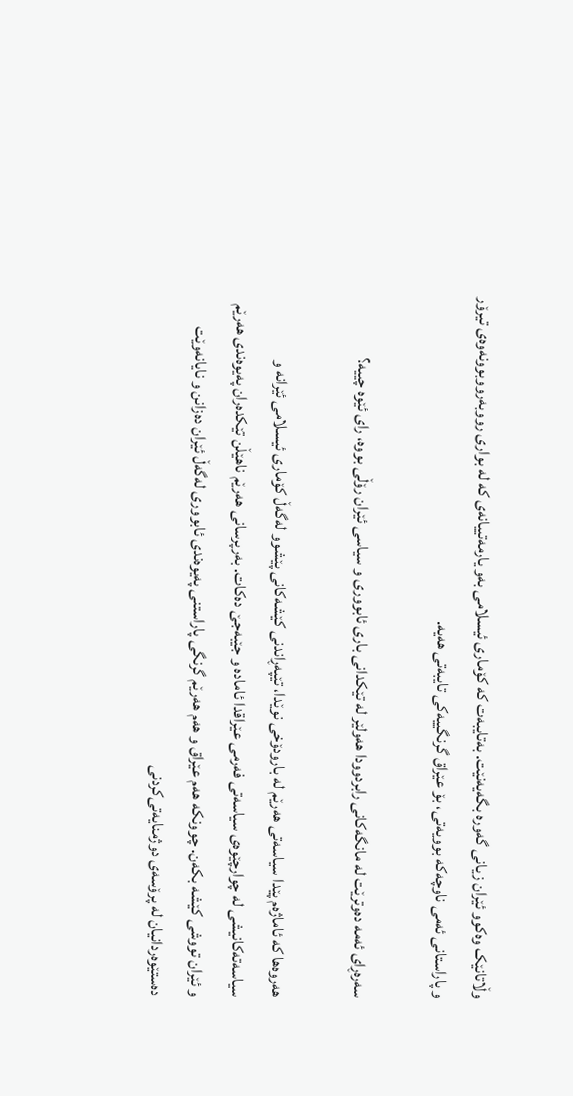وڵاتانێک وه‌کوو ئێران زیانی گه‌وره بگه‌یه‌نێت. به‌تایبه‌ت که کۆماری ئیسلامی به‌و یارمه‌تییانه‌ی که له بواری رووبه‌رووبوونه‌وه‌ی تیرۆر و پاراستانی ئه‌می ناوچه‌که بوویه‌تی، بۆ عێراق گرنگییه‌کی تایبه‌تی هه‌یه.

سه‌ره‌ڕای ئه‌مه ده‌وترێت له مانگه‌کانی رابردوودا هه‌ولێر له تێکدانی باری ئابووری و سیاسی ئێران رۆڵی بووه، رای ئێوه چییه؟

هه‌روه‌ها که ئاماژه‌م پێدا سیاسه‌تی هه‌رێم له بارودۆخی نوێدا، تێپه‌ڕاندنی کێشه‌‌کانی پێشوو له‌گه‌ڵ کۆماری ئیسلامی ئێرانه و سیاسه‌ته‌کانیشی له چوارچێوه‌ی سیاسه‌تی فه‌رمی عێراقدا ئاماده و جێبه‌جێ ده‌کات. به‌رپرسانی هه‌رێم ناهێڵن تێکده‌ران په‌یوه‌ندی هه‌رێم و ئێران تووشی کێشه بکه‌ن. چوونکه هه‌م عێراق و هه‌م هه‌رێم گرنگی پاراستنی په‌یوه‌ندی ئابووری له‌گه‌ڵ ئێران ده‌زانن و نایانه‌وێت ده‌ستێوه‌ردانیان له پرۆسه‌ی دوژمنایه‌تی‌کردنی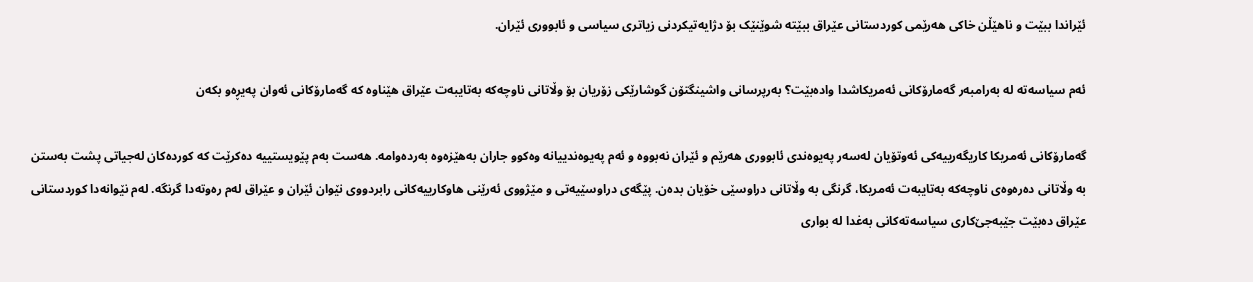ئێراندا ببێت و ناهێڵن خاکی هه‌رێمی کوردستانی عێراق ببێته شوێنێک بۆ دژایه‌تیکردنی زیاتری سیاسی و ئابووری ئێران.

ئه‌م سیاسه‌ته له به‌رامبه‌ر گه‌مارۆکانی ئه‌مریکاشدا واده‌بێت؟ به‌رپرسانی واشینگتۆن گوشارێکی زۆریان بۆ وڵاتانی ناوچه‌که به‌تایبه‌ت عێراق هێناوه که گه‌مارۆکانی ئه‌وان په‌یڕه‌و بکه‌ن

گه‌مارۆکانی ئه‌مریکا کاریگه‌رییه‌کی ئه‌وتۆیان له‌سه‌ر په‌یوه‌ندی ئابووری هه‌رێم و ئێران نه‌بووه و ئه‌م په‌یوه‌ندییانه وه‌کوو جاران به‌هێزه‌وه به‌رده‌وامه. هه‌ست به‌م پێویستییه ده‌کرێت که کورده‌کان له‌جیاتی پشت به‌ستن به وڵاتانی ده‌ره‌وه‌ی ناوچه‌که به‌تایبه‌ت ئه‌مریکا، گرنگی به وڵاتانی دراوسێی خۆیان بده‌ن. پێگه‌ی دراوسێیه‌تی و مێژووی ئه‌رێنی هاوکارییه‌کانی رابردووی نێوان ئێران و عێراق له‌م ره‌وته‌دا گرنگه. له‌م نێوانه‌دا کوردستانی عێراق ده‌بێت جێبه‌جێ‌کاری سیاسه‌ته‌کانی به‌غدا له بواری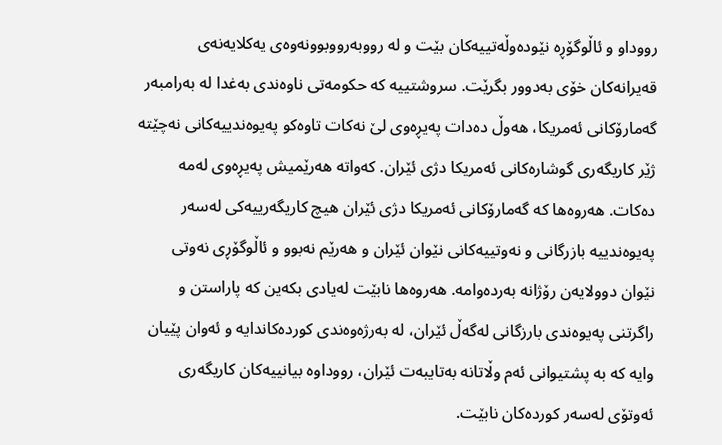رووداو و ئاڵوگۆڕه نێوده‌وڵه‌تییه‌کان بێت و له رووبه‌رووبوونه‌وه‌ی یه‌کلایه‌نه‌ی قه‌یرانه‌کان خۆی به‌دوور بگرێت. سروشتییه که حکومه‌تی ناوه‌ندی به‌غدا له‌ به‌رامبه‌ر گه‌مارۆکانی ئه‌مریکا، هه‌وڵ ده‌دات په‌یڕه‌وی لێ نه‌کات تاوه‌کو په‌یوه‌ندییه‌کانی نه‌چێته ژێر کاریگه‌ری گوشاره‌کانی ئه‌مریکا دژی ئێران. که‌واته هه‌رێمیش په‌یڕه‌وی له‌مه ده‌کات. هه‌روه‌ها که گه‌مارۆکانی ئه‌مریکا دژی ئێران هیچ کاریگه‌رییه‌کی له‌سه‌ر په‌یوه‌ندییه‌ بازرگانی و نه‌وتییه‌کانی نێوان ئێران و هه‌رێم نه‌بوو و ئاڵوگۆڕی نه‌وتی نێوان دوولایه‌ن رۆژانه به‌رده‌وامه. هه‌روه‌ها نابێت له‌یادی بکه‌ین که پاراستن و راگرتنی په‌یوه‌ندی بارزگانی له‌گه‌ڵ ئێران، له به‌رژه‌وه‌ندی کورده‌کاندایه و ئه‌وان پێیان وایه که به پشتیوانی ئه‌م وڵاتانه به‌تایبه‌ت ئێران، رووداوه بیانییه‌کان کاریگه‌ری ئه‌وتۆی له‌سه‌ر کورده‌کان نابێت.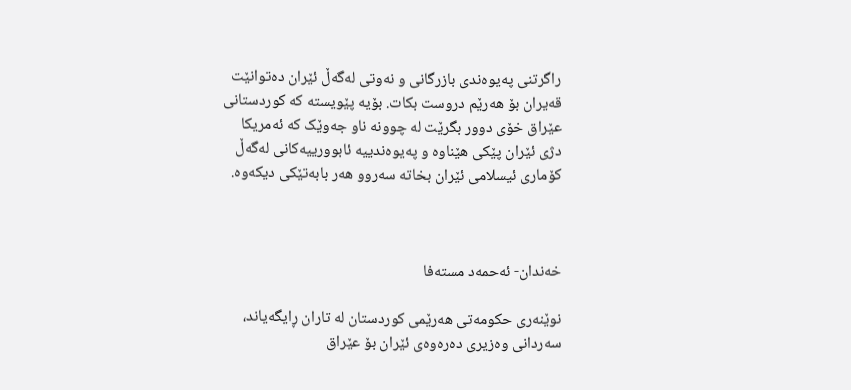راگرتنی په‌یوه‌ندی بازرگانی و نه‌وتی له‌گه‌ڵ ئێران ده‌توانێت قه‌یران بۆ هه‌رێم دروست بکات. بۆیه پێویسته که کوردستانی عێراق خۆی دوور بگرێت له چوونه ناو جه‌وێک که ئه‌مریکا دژی ئێران پێکی هێناوه و په‌یوه‌ندییه ئابوورییه‌کانی له‌گه‌ڵ کۆماری ئیسلامی ئێران بخاته سه‌روو هه‌ر بابه‌تێکی دیکه‌وه.



خه‌ندان- ئه‌حمه‌د مسته‌فا

نوێنه‌رى حكومه‌تى هه‌رێمى كوردستان له‌ تاران ڕایگه‌یاند، سه‌ردانى وه‌زیرى ده‌ره‌وه‌ى ئێران بۆ عێراق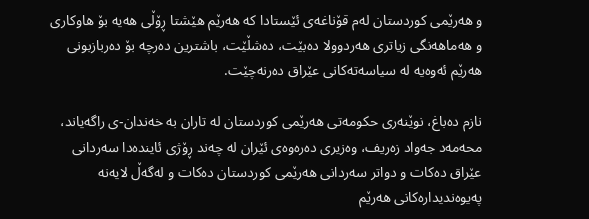و هه‌رێمى كوردستان له‌م قۆناغه‌ى ئێستادا كه‌ هەرێم هێشتا ڕۆڵى هه‌یه‌ بۆ هاوكارى و هه‌ماهه‌نگى زیاترى هه‌ردوولا دەبێت، دەشڵێت، باشترین ده‌رچه‌ بۆ ده‌ربازبونی هەرێم ئەوەیە له‌ سیاسه‌ته‌کانی عێراق دەرنەچێت.

نازم ده‌باغ، نوێنه‌رى حكومه‌تى هه‌رێمى كوردستان له‌ تاران به‌ خه‌ندان-ى راگەیاند، محه‌مه‌د جه‌واد زه‌ریف، وه‌زیرى ده‌ره‌وه‌ى ئێران له‌ چه‌ند ڕۆژى ئاینده‌دا سه‌ردانى عێراق ده‌كات و دواتر سەردانی هه‌رێمى كوردستان دەکات و له‌گه‌ڵ لایه‌نه‌ په‌یوه‌ندیداره‌كانى هه‌رێم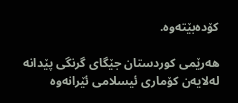كۆده‌بێته‌وه‌.

هه‌رێمى كوردستان جێگاى گرنگی پێدانه‌ له‌لایه‌ن كۆمارى ئیسلامى ئێرانەوە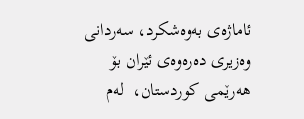ئاماژەی بەوەشکرد، سه‌ردانى وه‌زیرى ده‌ره‌وه‌ى ئێران بۆ هه‌رێمى كوردستان،  له‌م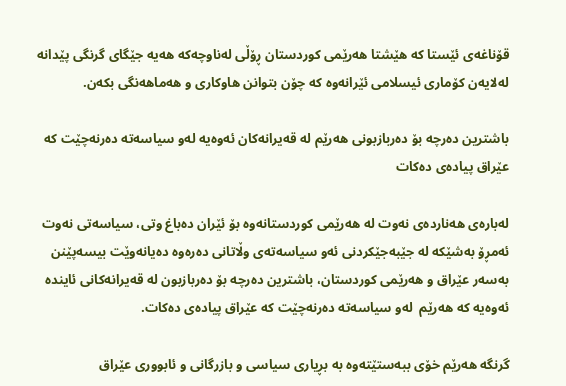قۆناغه‌ى ئێستا كه‌ هێشتا هه‌رێمى كوردستان ڕۆڵى له‌ناوچه‌كه‌ هه‌یه‌ جێگاى گرنگی پێدانه‌ له‌لایه‌ن كۆمارى ئیسلامى ئێرانەوە كه‌ چۆن بتوانن هاوكارى و هه‌ماهه‌نگى بكه‌ن.

باشترین ده‌رچه‌ بۆ ده‌ربازبونی هه‌رێم له‌ قه‌یرانه‌كان ئه‌وه‌یه‌ له‌و سیاسه‌ته‌ ده‌رنه‌چێت كه‌ عێراق پیاده‌ى ده‌كات

لەبارەی هه‌نارده‌ى نه‌وت له‌ هه‌رێمى كوردستانه‌وه‌ بۆ ئێران دەباغ وتی، سیاسه‌تى نه‌وت ئه‌مڕۆ به‌شێكه‌ له‌ جێبه‌جێكردنى ئه‌و سیاسه‌ته‌ى وڵاتانى ده‌ره‌وه‌ ده‌یانه‌وێت بیسه‌پێنن به‌سه‌ر عێراق و هه‌رێمى كوردستان، باشترین ده‌رچه‌ بۆ ده‌ربازبون له‌ قه‌یرانه‌كانى ئاینده‌ ئه‌وه‌یه‌ كه‌ هه‌رێم  له‌و سیاسه‌ته‌ ده‌رنه‌چێت كه‌ عێراق پیاده‌ى ده‌كات.

گرنگه‌ هه‌رێم خۆى ببه‌ستێته‌وه‌ به‌ بڕیارى سیاسى و بازرگانى و ئابوورى عێراق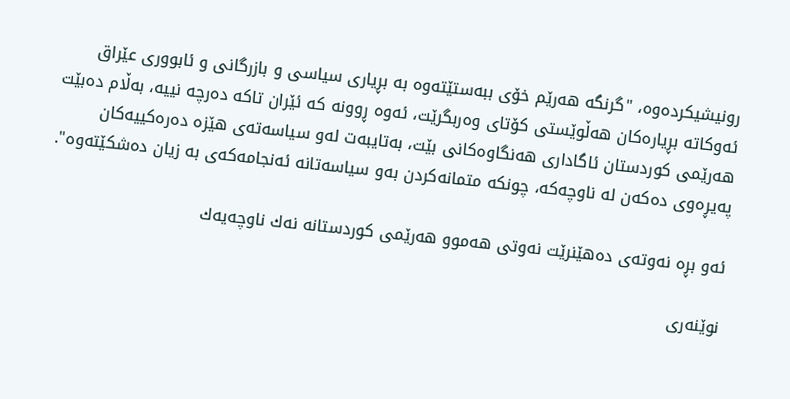رونیشیکردەوە، "گرنگه‌ هه‌رێم خۆى ببه‌ستێته‌وه‌ به‌ بڕیارى سیاسى و بازرگانى و ئابوورى عێراق ئه‌وكاته‌ بڕیاره‌كان هه‌ڵوێستى كۆتاى وه‌ربگرێت، ئه‌وه‌ ڕوونه‌ كه‌ ئێران تاکە ده‌رچه‌ نییه‌، به‌ڵام ده‌بێت هه‌رێمى كوردستان ئاگادارى هه‌نگاوه‌كانى بێت، به‌تایبه‌ت له‌و سیاسه‌ته‌ى هێزه‌ ده‌ره‌كییه‌كان په‌یڕه‌وى ده‌كه‌ن له‌ ناوچه‌كه‌، چونكه‌ متمانه‌كردن به‌و سیاسه‌تانه‌ ئه‌نجامه‌كه‌ى به‌ زیان ده‌شكێته‌وه‌".

ئه‌و بڕه‌ نه‌وته‌ى ده‌هێنرێت نه‌وتى هه‌موو هه‌رێمى كوردستانه‌ نه‌ك ناوچه‌یه‌ك

نوێنه‌رى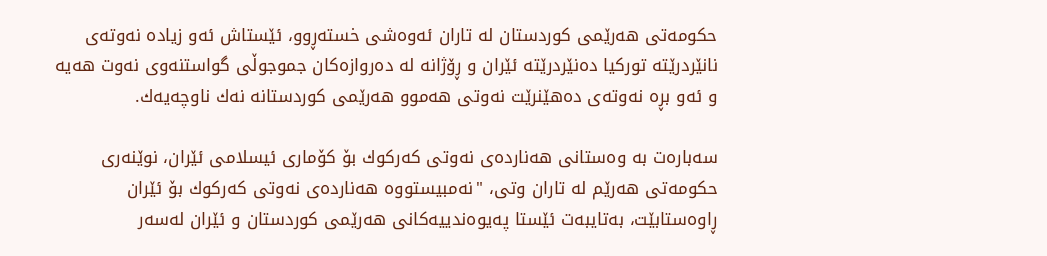حكومه‌تى هه‌رێمى كوردستان له‌ تاران ئەوەشی خستەڕوو، ئێستاش ئه‌و زیاده‌ نه‌وته‌ى نانێردرێته‌ توركیا ده‌نێردرێته‌ ئێران و ڕۆژانه‌ له‌ ده‌روازه‌كان جموجوڵى گواستنه‌وى نه‌وت هه‌یه‌ و ئه‌و بڕه‌ نه‌وته‌ى ده‌هێنرێت نه‌وتى هه‌موو هه‌رێمى كوردستانه‌ نه‌ك ناوچه‌یه‌ك.

سه‌باره‌ت به‌ وه‌ستانى هه‌نارده‌ى نه‌وتى كه‌ركوك بۆ كۆمارى ئیسلامى ئێران، نوێنه‌رى حكومه‌تى هه‌رێم له‌ تاران وتى، "نه‌مبیستووه‌ هه‌نارده‌ى نه‌وتى كه‌ركوك بۆ ئێران ڕاوه‌ستابێت، بەتایبەت ئێستا په‌یوه‌ندییه‌كانى هه‌رێمی كوردستان و ئێران له‌سەر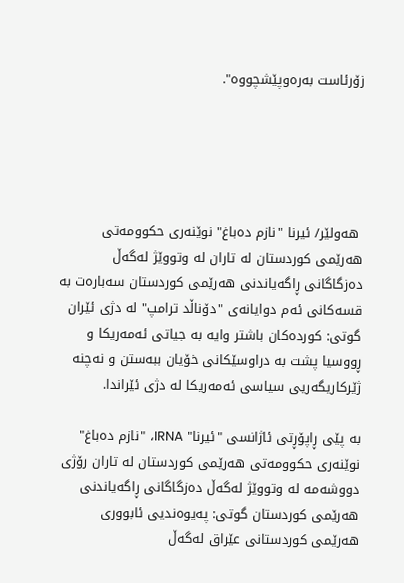زۆرئاست به‌ره‌وپێشچووه‌".





 هەولێر/ ئیرنا "نازم دەباغ" نوێنەری حکوومەتی هەرێمی کوردستان لە تاران لە وتووێژ لەگەڵ دەزگاگانی ڕاگەیاندنی هەرێمی کوردستان سەبارەت بە قسەکانی ئەم دوایانەی "دۆناڵد ترامپ" لە دژی ئێران گوتی: کوردەکان باشتر وایە بە جیاتی ئەمەریکا و ڕووسیا پشت بە دراوسێکانی خۆیان ببەستن و نەچنە ژێرکاریگەریی سیاسی ئەمەریکا لە دژی ئێراندا.

بە پێی ڕاپۆڕتی ئاژانسی "ئیرنا" IRNA، "نازم دەباغ" نوێنەری حکوومەتی هەرێمی کوردستان لە تاران رۆژی دووشەمە لە وتووێژ لەگەڵ دەزگاگانی ڕاگەیاندنی هەرێمی کوردستان گوتی: پەیوەندیی ئابووری هەرێمی کوردستانی عێراق لەگەڵ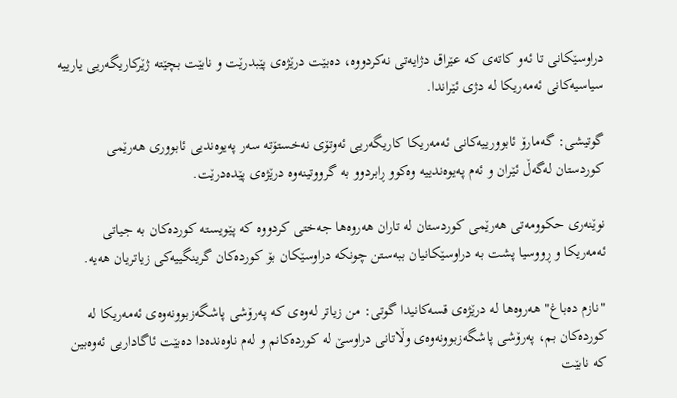دراوسێکانی تا ئەو کاتەی کە عێراق دژایەتی نەکردووە، دەبێت درێژەی پێبدرێت و نابێت بچێتە ژێرکاریگەریی یارییە سیاسیەکانی ئەمەریکا لە دژی ئێراندا.

گوتیشی: گەمارۆ ئابوورییەکانی ئەمەریکا کاریگەریی ئەوتۆی نەخستۆتە سەر پەیوەندیی ئابووری هەرێمی کوردستان لەگەڵ ئێران و ئەم پەیوەندییە وەکوو ڕابردوو بە گرووتینەوە درێژەی پێدەدرێت.

نوێنەری حکوومەتی هەرێمی کوردستان لە تاران هەروەها جەختی کردووە کە پێویستە کوردەکان بە جیاتی ئەمەریکا و ڕووسیا پشت بە دراوسێکانیان ببەستن چونکە دراوسێکان بۆ کوردەکان گرینگییەکی زیاتریان هەیە.

"نازم دەباغ" هەروەها لە درێژەی قسەکانیدا گوتی: من زیاتر لەوەی کە پەرۆشی پاشگەزبوونەوەی ئەمەریکا لە کوردەکان بم، پەرۆشی پاشگەزبوونەوەی وڵاتانی دراوسێ لە کوردەکانم و لەم ناوەندەدا دەبێت ئاگاداریی ئەوەبین کە نابێت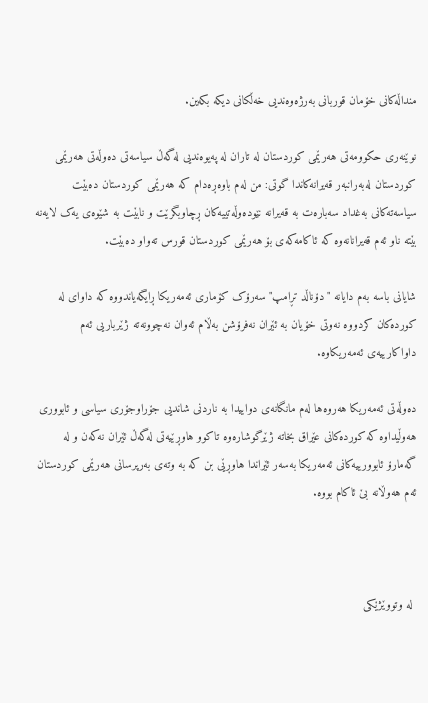منداڵەکانی خۆمان قوربانی بەرژەوەندیی خەڵکانی دیکە بکەین.

نوێنەری حکوومەتی هەرێمی کوردستان لە تاران لە پەیوەندیی لەگەڵ سیاسەتی دەوڵەتی هەرێمی کوردستان لەبەرانبەر قەیرانەکاندا گوتی: من لەم باوەڕەدام کە هەرێمی کوردستان دەبێت سیاسەتەکانی بەغداد سەبارەت بە قەیرانە نێودەوڵەتییەکان ڕچاوبگرێت و نابێت بە شێوەی یەک لایەنە بێتە ناو ئەم قەیرانانەوە کە ئاکامەکەی بۆ هەرێمی کوردستان قورس تەواو دەبێت.

شایانی باسە بەم دایانە "دۆناڵد تڕامپ" سەرۆک کۆماری ئەمەریکا ڕایگەیاندووە کە داوای لە کوردەکان کردووە نەوتی خۆیان بە ئێران نەفرۆشن بەڵام ئەوان نەچوونەتە ژێرباریی ئەم داواکارییەی ئەمەریکاوە.

دەوڵەتی ئەمەریکا هەروەها لەم مانگانەی دواییدا بە ناردنی شاندیی جۆراوجۆری سیاسی و ئابووری هەوڵیداوە کە کوردەکانی عێراق بخاتە ژێرگوشارەوە تاکوو هاوڕێیەتی لەگەڵ ئێران نەکەن و لە گەمارۆ ئابوورییەکانی ئەمەریکا بەسەر ئێراندا هاوڕێی بن کە بە وتەی بەرپرسانی هەرێمی کوردستان ئەم هەوڵانە بێ ئاکام بووە.



 له‌ وتووێژێكی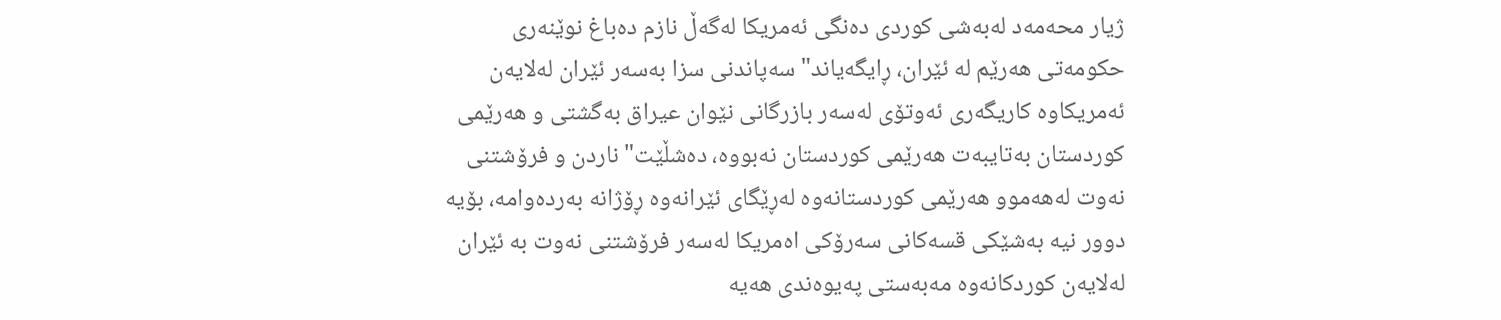ژیار محه‌مه‌د له‌به‌شی كوردی ده‌نگی ئه‌مریكا له‌گه‌ڵ نازم ده‌باغ نوێنه‌ری حكومه‌تی هه‌رێم له‌ ئێران، ڕایگه‌یاند" سه‌پاندنی سزا به‌سه‌ر ئێران له‌لایه‌ن ئه‌مریكاوه‌ كاریگه‌ری ئه‌وتۆی له‌سه‌ر بازرگانی نێوان عیراق به‌گشتی و هه‌رێمی كوردستان به‌تایبه‌ت هه‌رێمی كوردستان نه‌بووه‌، ده‌شڵێت" ناردن و فرۆشتنی نه‌وت له‌هه‌موو هه‌رێمی كوردستانه‌وه‌ له‌ڕێگای ئێرانه‌وه‌ ڕۆژانه‌ به‌رده‌وامه‌، بۆیه‌ دوور نیه‌ به‌شێكی قسه‌كانی سه‌رۆكی اه‌مریكا له‌سه‌ر فرۆشتنی نه‌وت به‌ ئێران له‌لایه‌ن كوردكانه‌وه‌ مه‌به‌ستی په‌یوه‌ندی هه‌یه‌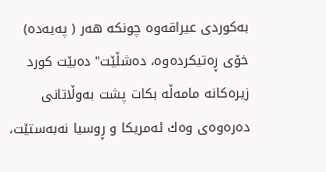به‌كوردی عیراقه‌وه‌ چونكه‌ هه‌ر ( په‌یه‌ده) خۆی ڕه‌تیكرده‌وه‌، ده‌شڵێت" ده‌بێت كورد زیره‌كانه‌ مامه‌ڵه‌ بكات پشت به‌وڵاتانی ده‌ره‌وه‌ی وه‌ك ئه‌مریكا و ڕوسیا نه‌به‌ستێت،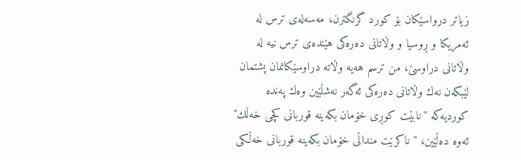زیاتر درواسێكان بۆ كورد گرنگترن، مه‌سه‌له‌ی ترس له‌ ئه‌مریكا و ڕوسیا و وڵاتانی ده‌ره‌كی هێنده‌ی ترس نیه‌ له‌ وڵاتانی دراوسێ، من ترسم هه‌یه‌ وڵاته‌ دراوسێكانمان پشتمان لێبكه‌ن نه‌ك وڵاتانی ده‌ره‌كی ئه‌گه‌ر نه‌شڵێین وه‌ك په‌نده‌ كوردیه‌كه‌ "نابێت كوڕی خۆمان بكه‌ینه‌ قوربانی كچی خه‌ڵك" ئه‌وه‌ ده‌ڵێین، "ناكرێت منداڵی خۆمان بكه‌ینه‌ قوربانی خه‌ڵكی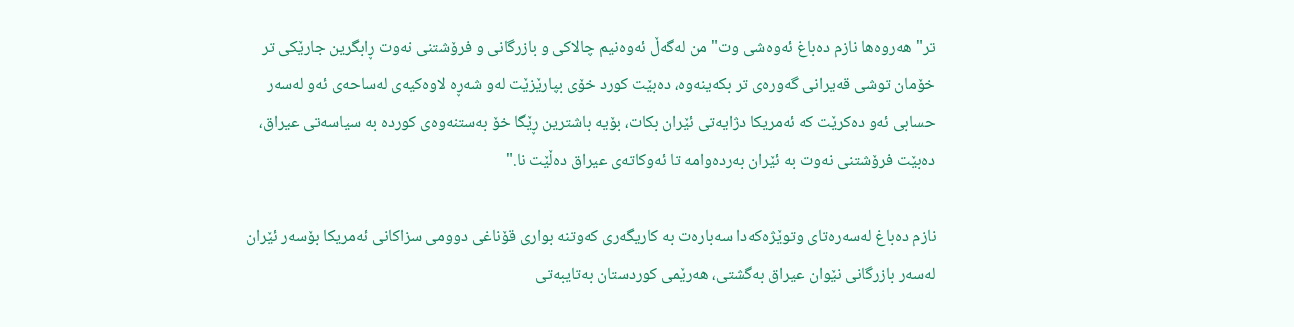تر" هه‌روه‌ها نازم ده‌باغ ئه‌وه‌شی وت" من له‌گه‌ڵ ئه‌وه‌نیم چالاكی و بازرگانی و فرۆشتنی نه‌وت ڕابگرین جارێكی تر خۆمان توشی قه‌یرانی گه‌وره‌ی تر بكه‌ینه‌وه‌، ده‌بێت كورد خۆی بپارێزێت له‌و شه‌ڕه‌ لاوه‌كیه‌ی له‌ساحه‌ی ئه‌و له‌سه‌ر حسابی ئه‌و ده‌كرێت كه‌ ئه‌مریكا دژایه‌تی ئێران بكات، بۆیه‌ باشترین ڕێگا خۆ به‌ستنه‌وه‌ی كورده‌ به‌ سیاسه‌تی عیراق، ده‌بێت فرۆشتنی نه‌وت به‌ ئێران به‌رده‌وامه‌ تا ئه‌وكاته‌ی عیراق ده‌ڵێت نا."

نازم ده‌باغ له‌سه‌ره‌تای وتوێژه‌كه‌دا سه‌باره‌ت به‌ كاریگه‌ری كه‌وتنه‌ بواری قۆناغی دوومی سزاكانی ئه‌مریكا بۆسه‌ر ئێران له‌سه‌ر بازرگانی نێوان عیراق به‌گشتی، هه‌رێمی كوردستان به‌تایبه‌تی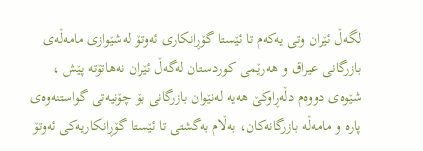لگه‌ڵ ئێران وتی یەکەم تا ئێستا گۆڕانکاری ئەوتۆ لەشێوازی مامەڵەی بازرگانی عیراق و هەرێمی کوردستان لەگەڵ ئێران نەهاتۆتە پێش ، شێوەی دووەم دڵەڕاوکێ هەیە لەنێوان بازرگانی بۆ چۆنیەتی گواستنەوەی پارە و مامەڵە بازرگانەکان، بەڵام بەگشتی تا ئێستا گۆڕانکاریەکی ئەوتۆ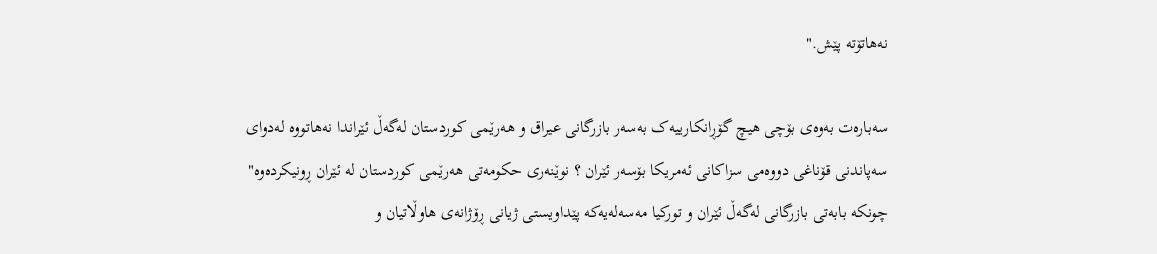نەهاتۆتە پێش."

سەبارەت بەوەی بۆچی هیچ گۆڕانکارییەک بەسەر بازرگانی عیراق و هەرێمی کوردستان لەگەڵ ئێراندا نەهاتووە لەدوای سەپاندنی قۆناغی دووەمی سزاکانی ئەمریکا بۆسەر ئێران ؟ نوێنەری حکومەتی هەرێمی کوردستان له‌ ئێران ڕونیکردەوە" چونکە بابەتی بازرگانی لەگەڵ ئێران و تورکیا مەسەلەیەکە پێداویستی ژیانی ڕۆژانەی هاوڵاتیان و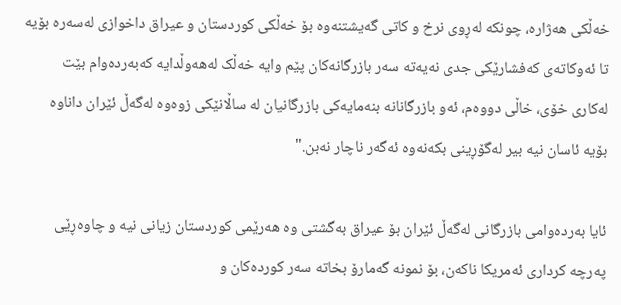خەڵکی هەژارە، چونکە لەڕوی نرخ و کاتی گەیشتنەوە بۆ خەڵکی کوردستان و عیراق داخوازی لەسەرە بۆیە تا ئەوکاتەی کەفشارێکی جدی نەیەتە سەر بازرگانەکان پێم وایە خەڵک لەهەوڵدایە کەبەردەوام بێت لەکاری خۆی، خاڵی دووەم، ئەو بازرگانانە بنەمایەکی بازرگانیان لە ساڵانێکی زوەوە لەگەڵ ئێران داناوە بۆیە ئاسان نیە بیر لەگۆڕینی بکەنەوە ئەگەر ناچار نەبن."

ئایا بەردەوامی بازرگانی لەگەڵ ئێران بۆ عیراق بەگشتی وە هەرێمی کوردستان زیانی نیە و چاوەڕێی پەرچە کرداری ئەمریکا ناکەن، بۆ نمونه‌ گه‌مارۆ بخاته‌ سه‌ر كورده‌كان و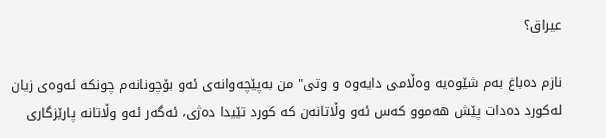عیراق؟

نازم دەباغ بەم شێوەیە وەڵامی دایەوە و وتی" من بەپێچەوانەی ئەو بۆچونانەم چونکە ئەوەی زیان لەکورد دەدات پێش هەموو کەس ئەو وڵاتانەن کە کورد تێیدا دەژی، ئەگەر ئەو وڵاتانە پارێزگاری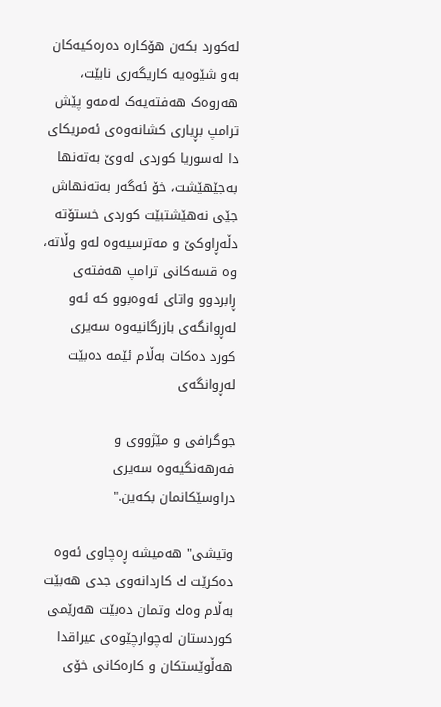لەکورد بکەن هۆکارە دەرەکیەکان بەو شێوەیە کاریگەری نابێت، هەروەک هەفتەیەک لەمەو پێش ترامپ بڕیاری کشانەوەی ئەمریکای دا لەسوریا کوردی لەوێ بەتەنها بەجێهێشت، خۆ ئەگەر بەتەنهاش جێی نەهێشتبێت کوردی خستۆتە دڵەڕاوکێ و مەترسیەوە لەو وڵاتە، وە قسەکانی ترامپ هەفتەی ڕابردوو واتای ئەوەبوو کە ئەو لەڕوانگەی بازرگانیەوە سەیری کورد دەکات بەڵام ئێمە دەبێت لەڕوانگەی

جوگرافی و مێژووی و فەرهەنگیەوە سەیری دراوسێکانمان بکەین."

وتیشی" هه‌میشه‌ ڕه‌چاوی ئه‌وه‌ ده‌كرێت ك كاردانه‌وی جدی هه‌بێت به‌ڵام وه‌ك وتمان ده‌بێت هه‌رێمی كوردستان له‌چوارچێوه‌ی عیراقدا هه‌ڵوێستكان و كاره‌كانی خۆی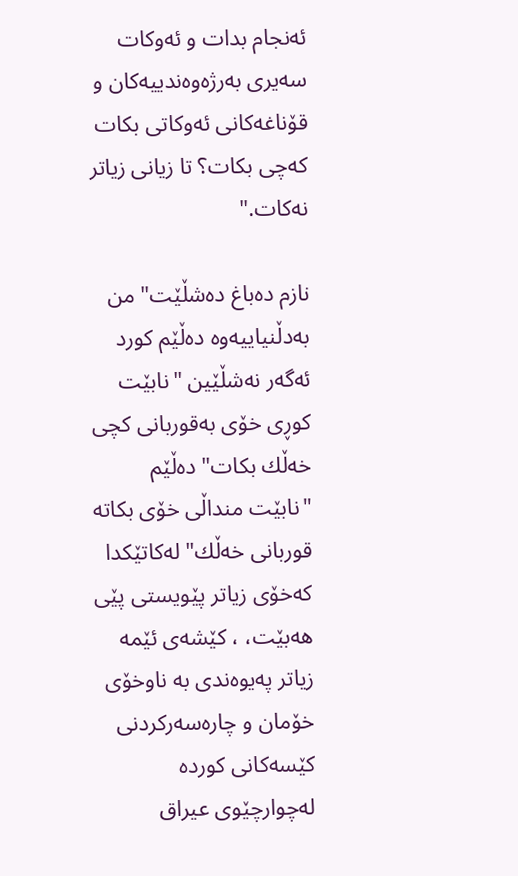ئه‌نجام بدات و ئه‌وكات سه‌یری به‌رژه‌وه‌ندییه‌كان و قۆناغه‌كانی ئه‌وكاتی بكات كه‌چی بكات؟ تا زیانی زیاتر نه‌كات."

نازم ده‌باغ ده‌شڵێت" من به‌دڵنیاییه‌وه‌ ده‌ڵێم كورد ئه‌گه‌ر نه‌شڵێین "نابێت كوڕی خۆی به‌قوربانی كچی خه‌ڵك بكات" ده‌ڵێم "نابێت منداڵی خۆی بكاته‌ قوربانی خه‌ڵك" له‌كاتێكدا كه‌خۆی زیاتر پێویستی پێی هه‌بێت، ، كێشه‌ی ئێمه‌ زیاتر په‌یوه‌ندی به‌ ناوخۆی خۆمان و چاره‌سه‌ركردنی كێسه‌كانی كورده‌ له‌چوارچێوی عیراق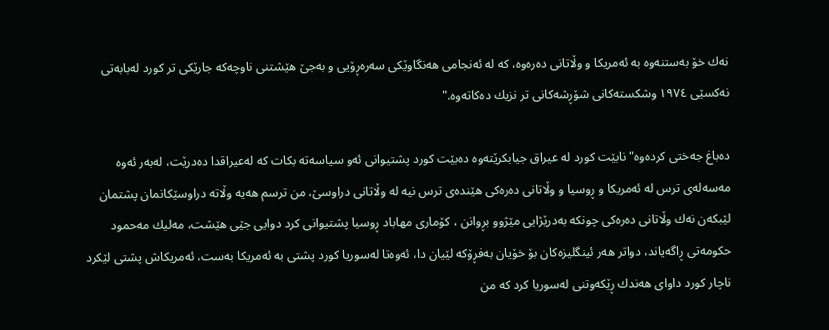نه‌ك خۆ به‌ستنه‌وه‌ به‌ ئه‌مریكا و وڵاتانی ده‌ره‌وه‌، كه‌ له‌ ئه‌نجامی هه‌نگاوێكی سه‌ره‌ڕۆیی و به‌جێ هێشتنی ناوچه‌كه‌ جارێكی تر كورد له‌بابه‌تی نه‌كسێی ١٩٧٤ وشكسته‌كانی شۆڕشه‌كانی تر نزیك ده‌كاته‌وه‌."

ده‌باغ جه‌ختی كرده‌وه‌" نابێت كورد له‌ عیراق جیابكرێته‌وه‌ ده‌بێت كورد پشتیوانی ئه‌و سیاسه‌ته‌ بكات كه‌ له‌عیراقدا ده‌درێت، له‌به‌ر ئه‌وه‌ مه‌سه‌له‌ی ترس له‌ ئه‌مریكا و ڕوسیا و وڵاتانی ده‌ره‌كی هێنده‌ی ترس نیه‌ له‌ وڵاتانی دراوسێ، من ترسم هه‌یه‌ وڵاته‌ دراوسێكانمان پشتمان لێبكه‌ن نه‌ك وڵاتانی ده‌ره‌كی چونكه‌ به‌درێژایی مێژوو بڕوانن ، كۆماری مهاباد ڕوسیا پشتیوانی كرد دوایی جێی هێشت، مه‌لیك مه‌حمود حكومه‌تی ڕاگه‌یاند، دواتر هه‌ر ئینگلیزه‌كان بۆ خۆیان به‌فڕۆكه‌ لێیان دا، ئه‌وه‌تا له‌سوریا كورد پشتی به‌ ئه‌مریكا به‌ست، ئه‌مریكاش پشتی لێكرد ناچار كورد داوای هه‌ندك ڕێكه‌وتنی له‌سوریا كرد كه‌ من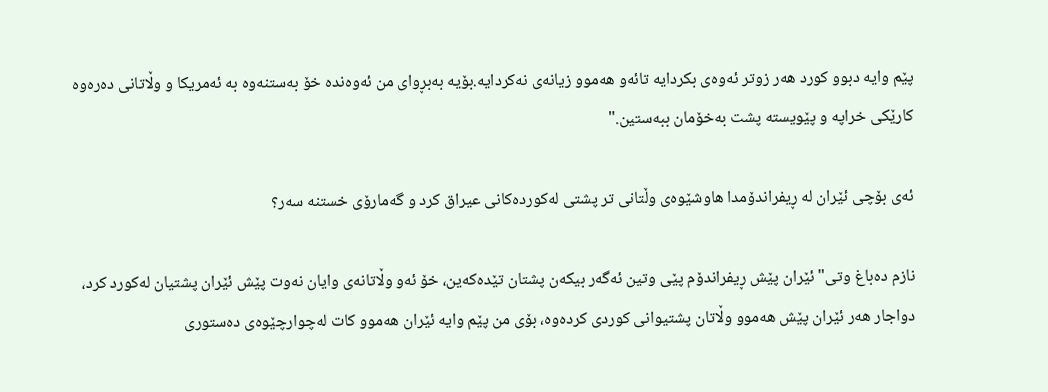پێم وایه‌ دبوو كورد هه‌ر زوتر ئه‌وه‌ی بكردایه‌ تائه‌و هه‌موو زیانه‌ی نه‌كردایه‌.بۆیه‌ به‌بڕوای من ئه‌وه‌نده‌ خۆ به‌ستنه‌وه‌ به‌ ئه‌مریكا و وڵاتانی ده‌ره‌وه‌ كارێكی خراپه‌ و پێویسته‌ پشت به‌خۆمان ببه‌ستین."

ئه‌ی بۆچی ئێران له‌ ڕیفراندۆمدا هاوشێوه‌ی وڵتانی تر پشتی له‌كورده‌كانی عیراق كرد و گه‌مارۆی خستنه‌ سه‌ر؟

نازم ده‌باغ وتی" ئێران پێش ڕیفراندۆم پێی وتین ئه‌گه‌ر بیكه‌ن پشتان تێده‌كه‌ین، خۆ ئه‌و وڵاتانه‌ی وایان نه‌وت پێش ئێران پشتیان له‌كورد كرد، دواجار هه‌ر ئێران پێش هه‌موو وڵاتان پشتیوانی كوردی كرده‌وه‌، بۆی من پێم وایه‌ ئێران هه‌موو كات له‌چوارچێوه‌ی ده‌ستوری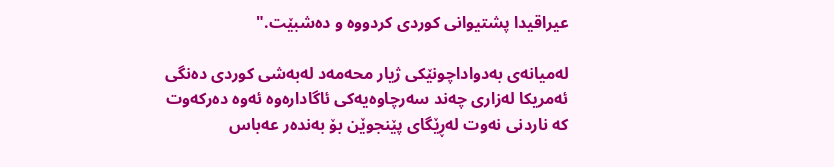عیراقیدا پشتیوانی كوردی كردووه‌ و ده‌شبێت."

له‌میانه‌ی به‌دواداچونێكی ژیار محه‌مه‌د له‌به‌شی كوردی ده‌نگی ئه‌مریكا له‌زاری چه‌ند سه‌رچاوه‌یه‌كی ئاگاداره‌وه‌ ئه‌وه‌ ده‌ركه‌وت كه‌ ناردنی نه‌وت له‌ڕێگای پێنجوێن بۆ به‌نده‌ر عه‌باس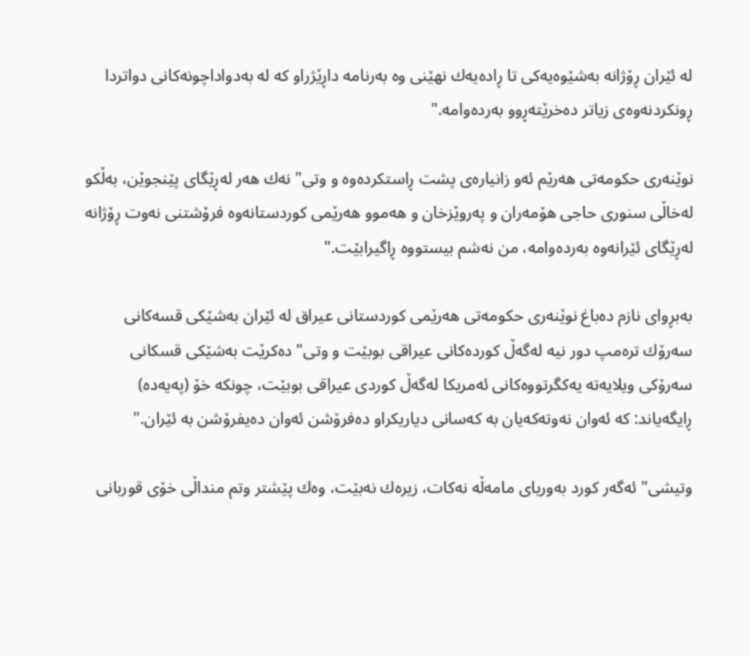له‌ ئێران ڕۆژانه‌ به‌شێوه‌یه‌كی تا ڕاده‌یه‌ك نهێنی وه‌ به‌رنامه‌ داڕێژراو كه‌ له‌ به‌دواداچونه‌كانی دواتردا ڕونكردنه‌وه‌ی زیاتر ده‌خرێته‌ڕوو به‌رده‌وامه‌."

نوێنه‌ری حكومه‌تی هه‌رێم ئه‌و زانیاره‌ی پشت ڕاستكرده‌وه‌ و وتی" نه‌ك هه‌ر له‌ڕێگای پێنجوێن، به‌ڵكو له‌خاڵی سنوری حاجی هۆمه‌ران و په‌روێزخان و هه‌موو هه‌رێمی كوردستانه‌وه‌ فرۆشتنی نه‌وت ڕۆژانه‌ له‌ڕێگای ئێرانه‌وه‌ به‌رده‌وامه‌، من نه‌شم بیستووه‌ ڕاگیرابێت."

به‌بڕوای نازم ده‌باغ نوێنه‌ری حكومه‌تی هه‌رێمی كوردستانی عیراق له‌ ئێران به‌شێكی قسه‌كانی سه‌رۆك تره‌مپ دور نیه‌ له‌گه‌ڵ كورده‌كانی عیراقی بوبێت و وتی" ده‌كرێت به‌شێكی قسكانی سه‌رۆكی ویلایه‌ته‌ یه‌كگرتووه‌كانی ئه‌مریكا له‌گه‌ڵ كوردی عیراقی بوبێت، چونكه‌ خۆ (په‌یه‌ده‌) ڕایگه‌یاند: كه‌ ئه‌وان نه‌وته‌كه‌یان به‌ كه‌سانی دیاریكراو ده‌فرۆشن ئه‌وان ده‌یفرۆشن به‌ ئێران."

وتیشی" ئه‌گه‌ر كورد به‌وریای مامه‌ڵه‌ نه‌كات، زیره‌ك نه‌بێت، وه‌ك پێشتر وتم منداڵی خۆی قوربانی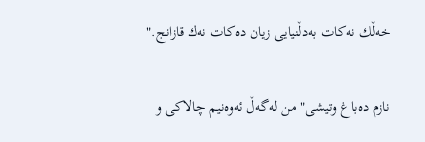خه‌ڵك نه‌كات به‌دڵنیایی زیان ده‌كات نه‌ك قازانج."

نازم ده‌باغ وتیشی" من له‌گه‌ڵ ئه‌وه‌نیم چالاكی و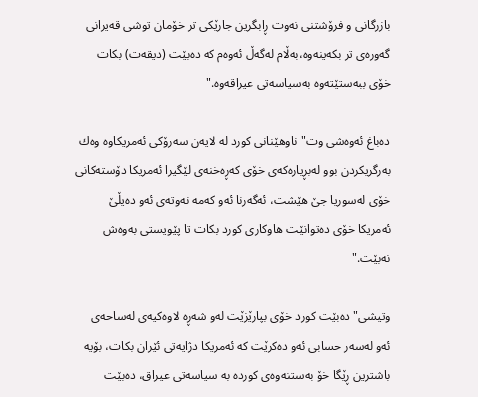بازرگانی و فرۆشتنی نه‌وت ڕابگرین جارێكی تر خۆمان توشی قه‌یرانی گه‌وره‌ی تر بكه‌ینه‌وه‌،به‌ڵام له‌گه‌ڵ ئه‌وه‌م كه‌ ده‌بێت (دیقه‌ت) بكات خۆی ببه‌ستێته‌وه‌ به‌سیاسه‌تی عیراقه‌وه‌."

ده‌باغ ئه‌وه‌شی وت" ناوهێنانی كورد له‌ لایه‌ن سه‌رۆكی ئه‌مریكاوه‌ وه‌ك به‌رگریكردن بوو له‌بڕیاره‌كه‌ی خۆی كه‌ڕه‌خنه‌ی لێگیرا ئه‌مریكا دۆسته‌كانی خۆی له‌سوریا جێ هێشت، ئه‌گه‌رنا ئه‌و كه‌مه‌ نه‌وته‌ی ئه‌و ده‌یڵێ ئه‌مریكا خۆی ده‌توانێت هاوكاری كورد بكات تا پێویستی به‌وه‌ش نه‌بێت."

وتیشی" ده‌بێت كورد خۆی بپارێزێت له‌و شه‌ڕه‌ لاوه‌كیه‌ی له‌ساحه‌ی ئه‌و له‌سه‌ر حسابی ئه‌و ده‌كرێت كه‌ ئه‌مریكا دژایه‌تی ئێران بكات، بۆیه‌ باشترین ڕێگا خۆ به‌ستنه‌وه‌ی كورده‌ به‌ سیاسه‌تی عیراق، ده‌بێت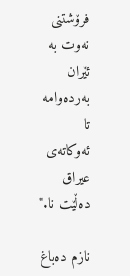فرۆشتنی نه‌وت به‌ ئێران به‌رده‌وامه‌ تا ئه‌وكاته‌ی عیراق ده‌ڵێت نا."

نازم دەباغ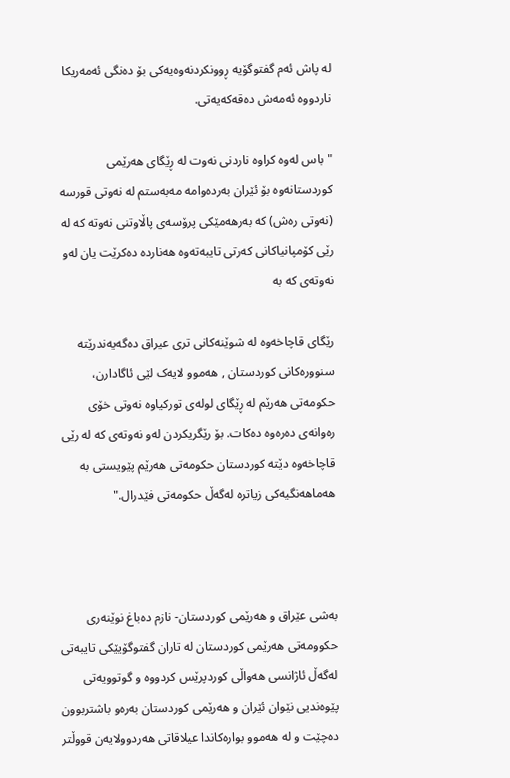لە پاش ئەم گفتوگۆیە ڕوونکردنەوەیەکی بۆ دەنگی ئەمەریکا ناردووە ئەمەش دەقەکەیەتی.

"باس لەوە کراوە ناردنی نەوت لە ڕێگای هەرێمی کوردستانەوە بۆ ئێران بەردەوامە مەبەستم لە نەوتی قورسە (نەوتی رەش) کە بەرهەمێکی پرۆسەی پاڵاوتنی نەوتە کە لە رێی کۆمپانیاکانی کەرتی تایبەتەوە هەناردە دەکرێت یان لەو نەوتەی کە بە

رێگای قاچاخەوە لە شوێنەکانی تری عیراق دەگەیەندرێتە سنوورەکانی کوردستان , هەموو لایەک لێی ئاگادارن، حکومەتی هەرێم لە ڕێگای لولەی تورکیاوە نەوتی خۆی رەوانە‌ی ده‌ره‌وه دەکات. بۆ رێگریکردن لەو نەوتەی کە لە رێی قاچاخەوە دێتە کوردستان حکومەتی هەرێم پێویستی بە هەماهەنگیەکی زیاترە لەگەڵ حکومەتی فێدرال."



بەشی عێراق و هەرێمی کوردستان- نازم دەباغ نوێنەری حکوومەتی هەرێمی کوردستان لە تاران گفتوگۆیێکی تایبەتی لەگەڵ ئاژانسی هەواڵی کوردپرێس کردووە و گوتوویەتی پێوەندیی نێوان ئێران و هەرێمی کوردستان بەرەو باشتربوون دەچێت و لە هەموو بوارەکاندا عیلاقاتی هەردوولایەن قووڵتر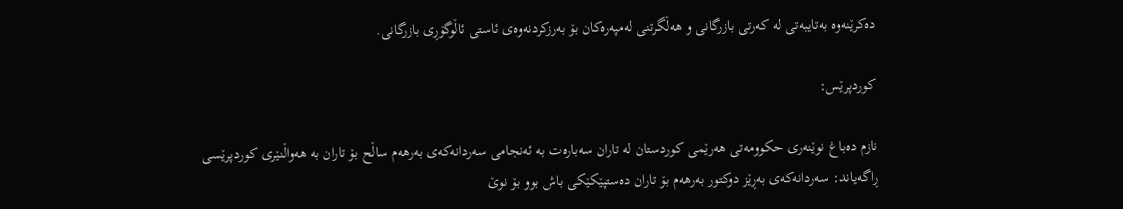دەکرێنەوە بەتایبەتی لە کەرتی بازرگانی و هەڵگرتنی لەمپەرەکان بۆ بەرزکردنەوەی ئاستی ئاڵوگۆڕی بازرگانی.

کوردپرێس:

نازم دەباغ نوێنەری حکوومەتی هەرێمی کوردستان لە تاران سەبارەت بە ئەنجامی سەردانەکەی بەرهەم ساڵح بۆ تاران بە هەواڵنێری کوردپرێسی ڕاگەیاند: سەردانەکەی بەڕێز دوکتور بەرهەم بۆ تاران دەستپێکێکی باش بوو بۆ نوێ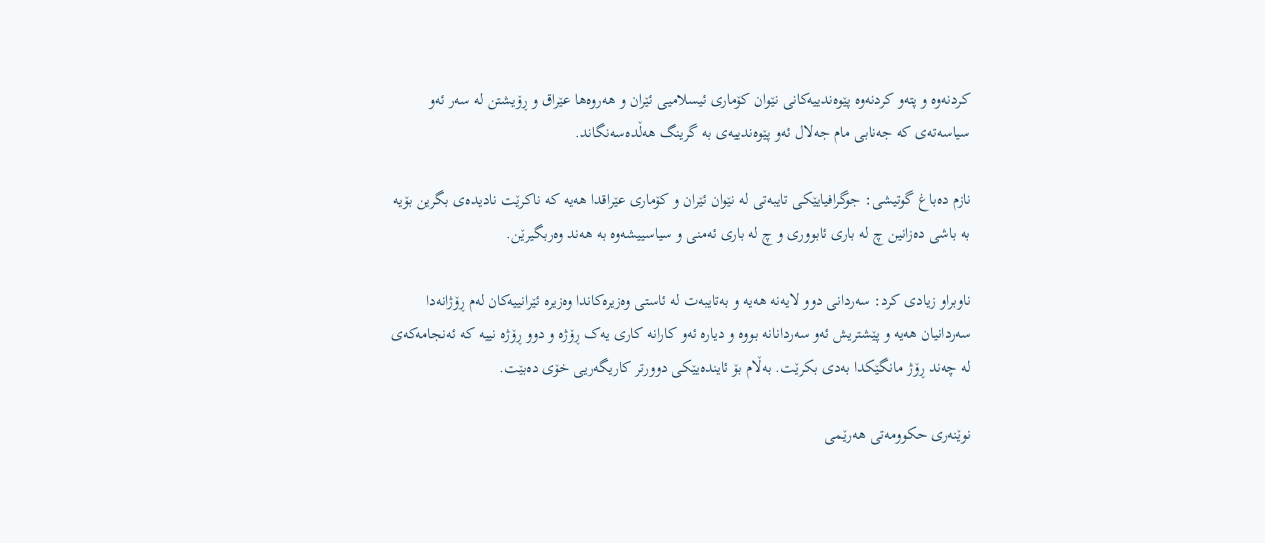کردنەوە و پتەو کردنەوە پێوەندییەکانی نێوان کۆماری ئیسلامیی ئێران و هەروەها عێراق و ڕۆیشتن لە سەر ئەو سیاسەتەی کە جەنابی مام جەلال ئەو پێوەندییەی بە گرینگ هەڵدەسەنگاند.

نازم دەباغ گوتیشی: جوگرافیایێکی تایبەتی لە نێوان ئێران و کۆماری عێراقدا هەیە کە ناکرێت نادیدەی بگرین بۆیە بە باشی دەزانین چ لە باری ئابووری و چ لە باری ئەمنی و سیاسییشەوە بە هەند وەربگیرێن.

ناوبراو زیادی کرد: سەردانی دوو لایەنە هەیە و بەتایبەت لە ئاستی وەزیرەکاندا وەزیرە ئێرانییەکان لەم ڕۆژانەدا سەردانیان هەیە و پێشتریش ئەو سەردانانە بووە و دیارە ئەو کارانە کاری یەک ڕۆژە و دوو ڕۆژە نییە کە ئەنجامەکەی لە چەند ڕۆژ مانگێکدا بەدی بکرێت. بەڵام بۆ ئایندەیێکی دوورتر کاریگەریی خۆی دەبێت.

نوێنەری حکوومەتی هەرێمی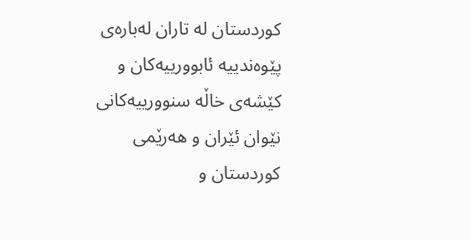کوردستان لە تاران لەبارەی پێوەندییە ئابوورییەکان و کێشەی خاڵە سنوورییەکانی نێوان ئێران و هەرێمی کوردستان و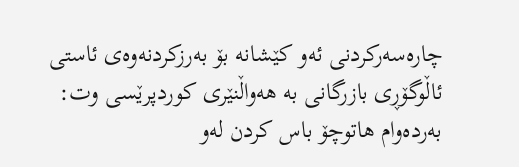چارەسەرکردنی ئەو کێشانە بۆ بەرزکردنەوەی ئاستی ئاڵوگۆڕی بازرگانی بە هەواڵنێری کوردپرێسی وت: بەردەوام هاتوچۆ باس کردن لەو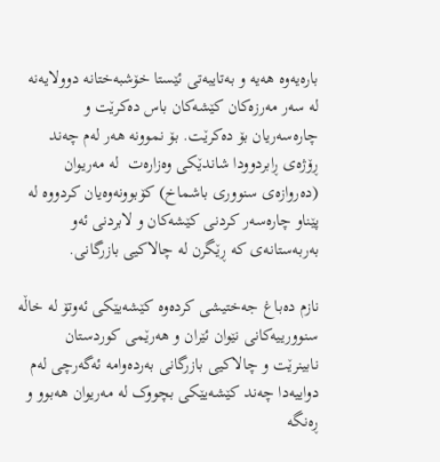بارەیەوە هەیە و بەتایبەتی ئێستا خۆشبەختانە دوولایەنە لە سەر مەرزەکان کێشەکان باس دەکرێت و چارەسەریان بۆ دەکرێت. بۆ نموونە هەر لەم چەند ڕۆژەی ڕابردوودا شاندێکی وەزارەت  لە مەریوان (دەروازەی سنووری باشماخ) کۆبوونەوەیان کردووە لە پێناو چارەسەر کردنی کێشەکان و لابردنی ئەو بەربەستانەی کە ڕێگرن لە چالاکیی بازرگانی.

نازم دەباغ جەختیشی کردەوە کێشەیێکی ئەوتۆ لە خاڵە سنوورییەکانی نێوان ئێران و هەرێمی کوردستان نابینرێت و چالاکیی بازرگانی بەردەوامە ئەگەرچی لەم دواییەدا چەند کێشەیێکی بچووک لە مەریوان هەبوو و ڕەنگە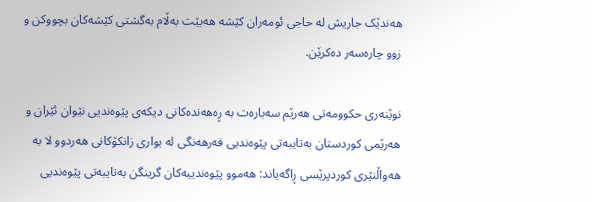هەندێک جاریش لە حاجی ئومەران کێشە هەبێت بەڵام بەگشتی کێشەکان بچووکن و زوو چارەسەر دەکرێن.

نوێنەری حکوومەتی هەرێم سەبارەت بە ڕەهەندەکانی دیکەی پێوەندیی نێوان ئێران و هەرێمی کوردستان بەتایبەتی پێوەندیی فەرهەنگی لە بواری زانکۆکانی هەردوو لا بە هەواڵنێری کوردپرێسی ڕاگەیاند: هەموو پێوەندییەکان گرینگن بەتایبەتی پێوەندیی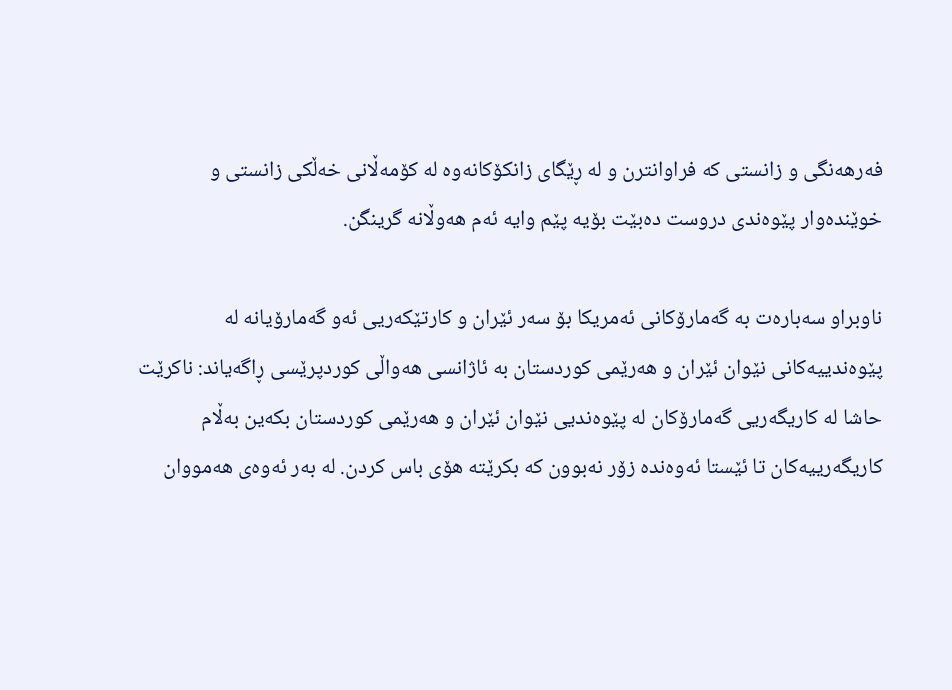فەرهەنگی و زانستی کە فراوانترن و لە ڕێگای زانکۆکانەوە لە کۆمەڵانی خەڵکی زانستی و خوێندەوار پێوەندی دروست دەبێت بۆیە پێم وایە ئەم هەوڵانە گرینگن.

ناوبراو سەبارەت بە گەمارۆکانی ئەمریکا بۆ سەر ئێران و کارتێکەریی ئەو گەمارۆیانە لە پێوەندییەکانی نێوان ئێران و هەرێمی کوردستان بە ئاژانسی هەواڵی کوردپرێسی ڕاگەیاند: ناکرێت حاشا لە کاریگەریی گەمارۆکان لە پێوەندیی نێوان ئێران و هەرێمی کوردستان بکەین بەڵام کاریگەرییەکان تا ئێستا ئەوەندە زۆر نەبوون کە بکرێتە هۆی باس کردن. لە بەر ئەوەی هەمووان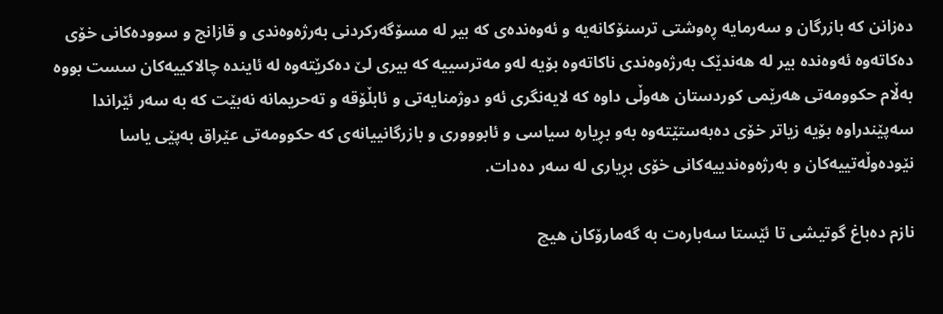دەزانن کە بازرگان و سەرمایە ڕەوشتی ترسنۆکانەیە و ئەوەندەی کە بیر لە مسۆگەرکردنی بەرژەوەندی و قازانج و سوودەکانی خۆی دەکاتەوە ئەوەندە بیر لە هەندێک بەرژەوەندی ناکاتەوە بۆیە لەو مەترسییە کە بیری لێ دەکرێتەوە لە ئایندە چالاکییەکان سست بووە بەڵام حکوومەتی هەرێمی کوردستان هەوڵی داوە کە لایەنگری ئەو دوژمنایەتی و ئابڵۆقە و تەحریمانە نەبێت کە بە سەر ئێراندا سەپێندراوە بۆیە زیاتر خۆی دەبەستێتەوە بەو بڕیارە سیاسی و ئابوووری و بازرگانییانەی کە حکوومەتی عێراق بەپێی یاسا نێودەوڵەتییەکان و بەرژەوەندییەکانی خۆی بڕیاری لە سەر دەدات.

نازم دەباغ گوتیشی تا ئێستا سەبارەت بە گەمارۆکان هیچ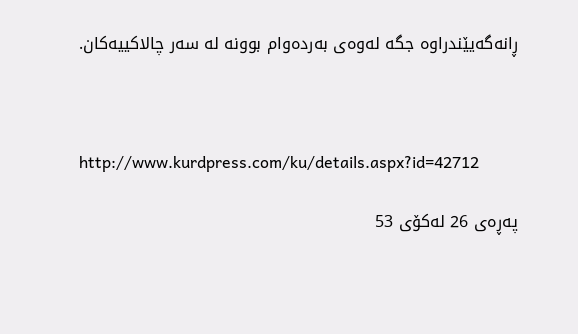ڕانەگەیێندراوە جگە لەوەی بەردەوام بوونە لە سەر چالاکییەکان.



http://www.kurdpress.com/ku/details.aspx?id=42712

پەڕەى 26 لەکۆى 53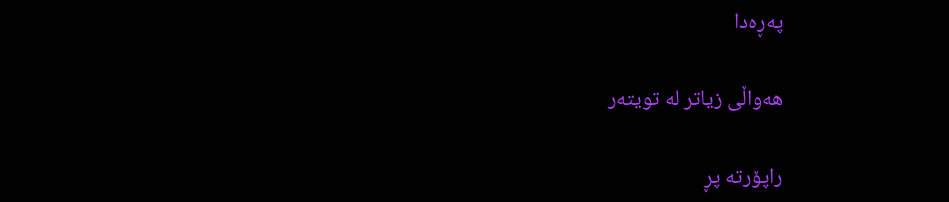پەڕەدا

هەواڵی زیاتر لە تویتەر

راپۆرتە پڕ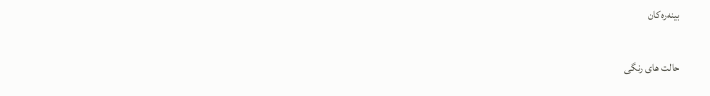بینەرەکان

حالت های رنگی